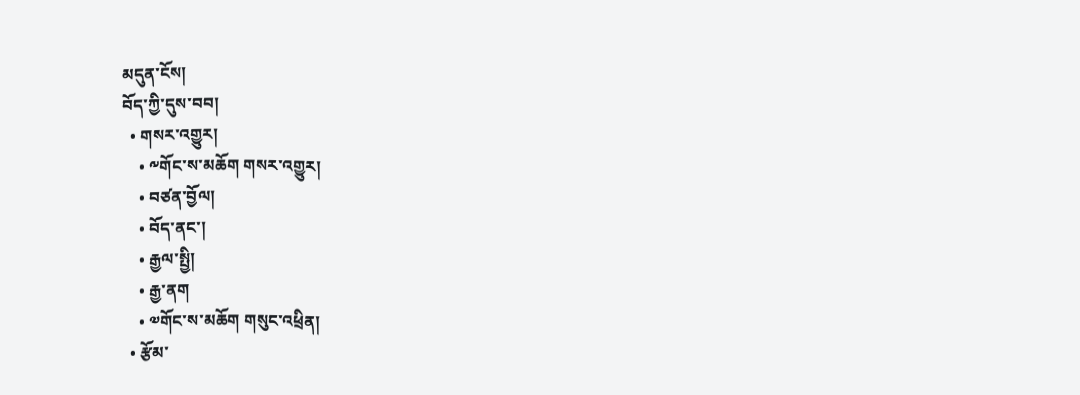མདུན་ངོས།
བོད་ཀྱི་དུས་བབ།
  • གསར་འགྱུར།
    • ༸གོང་ས་མཆོག གསར་འགྱུར།
    • བཙན་བྱོལ།
    • བོད་ནང་།
    • རྒྱལ་སྤྱི།
    • རྒྱ་ནག
    • ༧གོང་ས་མཆོག གསུང་འཕྲིན།
  • རྩོམ་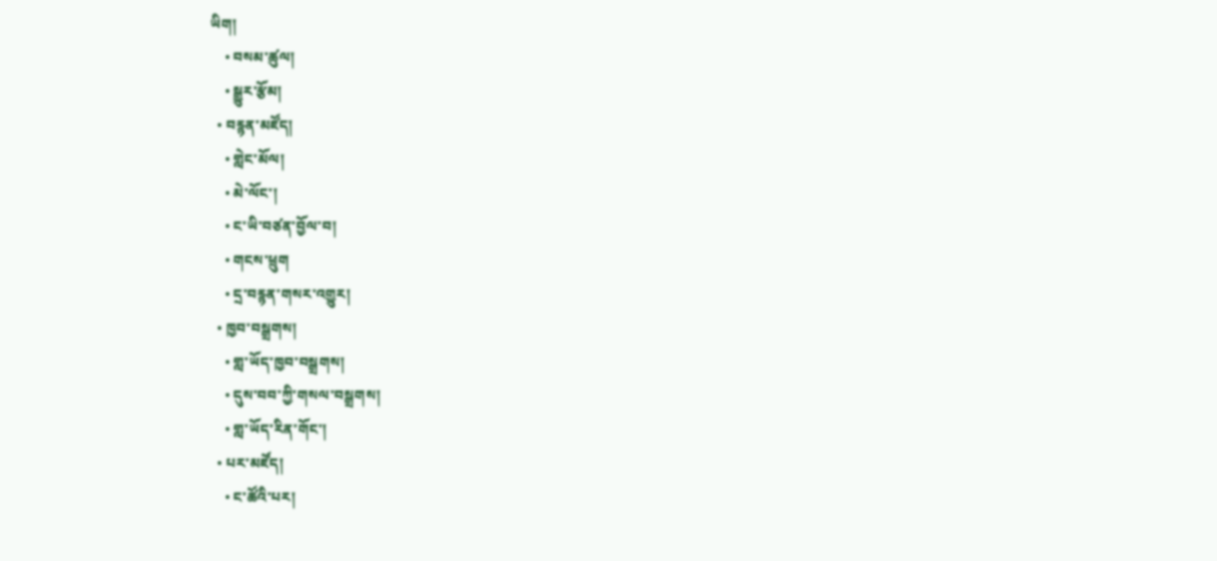ཡིག།
    • བསམ་ཚུལ།
    • སྒྱུར་རྩོམ།
  • བརྙན་མཛོད།
    • གླེང་མོལ།
    • མེ་ལོང་།
    • ང་ཡི་བཙན་བྱོལ་བ།
    • གངས་ཕྲུག
    • དྲ་བརྙན་གསར་འགྱུར།
  • ཁྱབ་བསྒྲགས།
    • གླ་ཡོད་ཁྱབ་བསྒྲགས།
    • དུས་བབ་ཀྱི་གསལ་བསྒྲགས།
    • གླ་ཡོད་རིན་གོང་།
  • པར་མཛོད།
    • ང་ཚོའི་པར།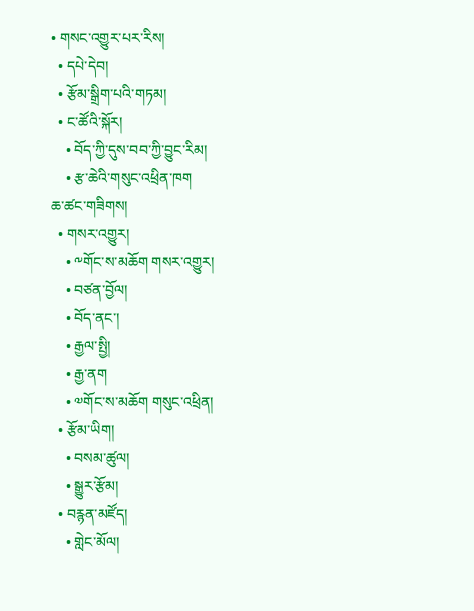• གསང་འགྱུར་པར་རིས།
  • དཔེ་དེབ།
  • རྩོམ་སྒྲིག་པའི་གཏམ།
  • ང་ཚོའི་སྐོར།
    • བོད་ཀྱི་དུས་བབ་ཀྱི་བྱུང་རིམ།
    • རྩ་ཆེའི་གསུང་འཕྲིན་ཁག
ཆ་ཚང་གཟིགས།
  • གསར་འགྱུར།
    • ༸གོང་ས་མཆོག གསར་འགྱུར།
    • བཙན་བྱོལ།
    • བོད་ནང་།
    • རྒྱལ་སྤྱི།
    • རྒྱ་ནག
    • ༧གོང་ས་མཆོག གསུང་འཕྲིན།
  • རྩོམ་ཡིག།
    • བསམ་ཚུལ།
    • སྒྱུར་རྩོམ།
  • བརྙན་མཛོད།
    • གླེང་མོལ།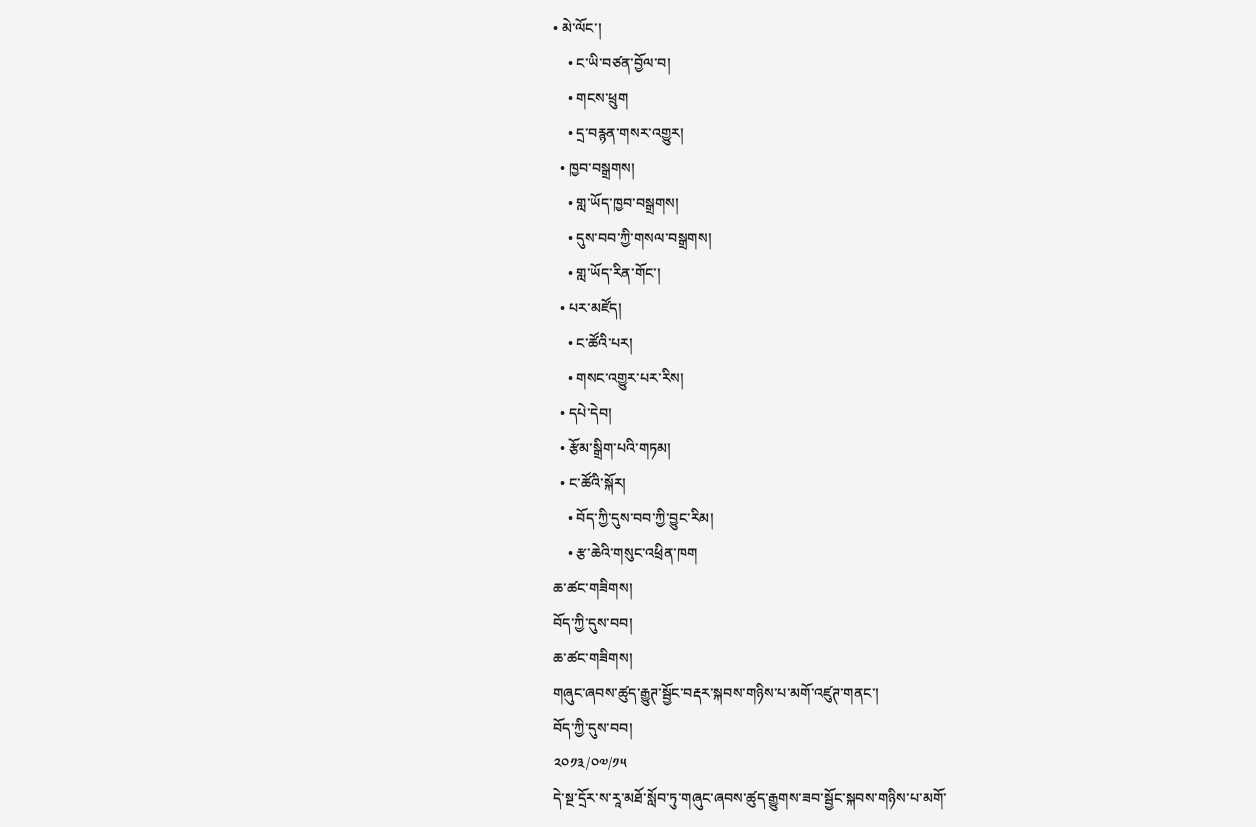• མེ་ལོང་།
    • ང་ཡི་བཙན་བྱོལ་བ།
    • གངས་ཕྲུག
    • དྲ་བརྙན་གསར་འགྱུར།
  • ཁྱབ་བསྒྲགས།
    • གླ་ཡོད་ཁྱབ་བསྒྲགས།
    • དུས་བབ་ཀྱི་གསལ་བསྒྲགས།
    • གླ་ཡོད་རིན་གོང་།
  • པར་མཛོད།
    • ང་ཚོའི་པར།
    • གསང་འགྱུར་པར་རིས།
  • དཔེ་དེབ།
  • རྩོམ་སྒྲིག་པའི་གཏམ།
  • ང་ཚོའི་སྐོར།
    • བོད་ཀྱི་དུས་བབ་ཀྱི་བྱུང་རིམ།
    • རྩ་ཆེའི་གསུང་འཕྲིན་ཁག
ཆ་ཚང་གཟིགས།
བོད་ཀྱི་དུས་བབ།
ཆ་ཚང་གཟིགས།
གཞུང་ཞབས་ཚུད་རྒྱུཊ་སྦྱོང་བརྡར་སྐབས་གཉིས་པ་མགོ་འཛུཊ་གནང་།
བོད་ཀྱི་དུས་བབ།
༢༠༡༣/༠༧/༡༥
དེ་སྔ་དྲོར་ས་རཱ་མཐོ་སློབ་ཏུ་གཞུང་ཞབས་ཚུད་རྒྱུགས་ཟབ་སྦྱོང་སྐབས་གཉིས་པ་མགོ་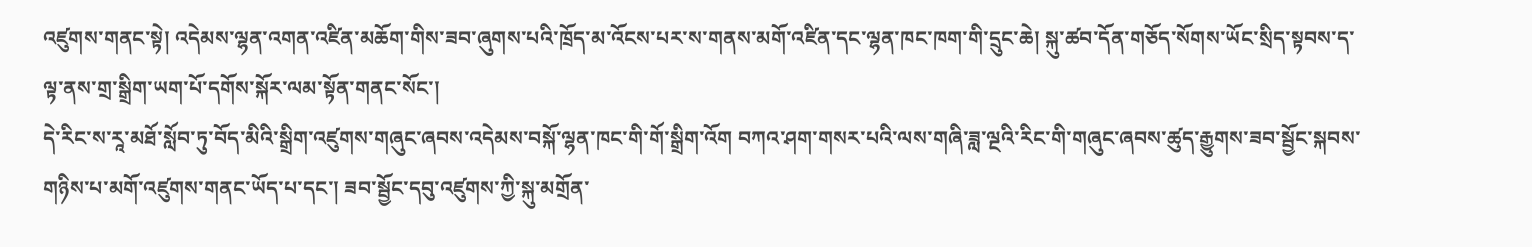འཛུགས་གནང་སྟེ། འདེམས་ལྷན་འགན་འཛིན་མཆོག་གིས་ཟབ་ཞུགས་པའི་ཁྲོད་མ་འོངས་པར་ས་གནས་མགོ་འཛིན་དང་ལྷན་ཁང་ཁག་གི་དྲུང་ཆེ། སྐུ་ཚབ་དོན་གཅོད་སོགས་ཡོང་སྲིད་སྟབས་ད་ལྟ་ནས་གྲ་སྒྲིག་ཡག་པོ་དགོས་སྐོར་ལམ་སྟོན་གནང་སོང་།
དེ་རིང་ས་རཱ་མཐོ་སློབ་ཏུ་བོད་མིའི་སྒྲིག་འཛུགས་གཞུང་ཞབས་འདེམས་བསྐོ་ལྷན་ཁང་གི་གོ་སྒྲིག་འོག བཀའ་ཤག་གསར་པའི་ལས་གཞི་ཟླ་ལྔའི་རིང་གི་གཞུང་ཞབས་ཚུད་རྒྱུགས་ཟབ་སྦྱོང་སྐབས་གཉིས་པ་མགོ་འཛུགས་གནང་ཡོད་པ་དང་། ཟབ་སྦྱོང་དབུ་འཛུགས་ཀྱི་སྐུ་མགྲོན་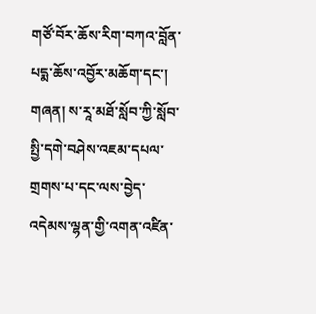གཙོ་བོར་ཆོས་རིག་བཀའ་བློན་པདྨ་ཆོས་འབྱོར་མཆོག་དང་། གཞན། ས་རཱ་མཐོ་སློབ་ཀྱི་སློབ་སྤྱི་དགེ་བཤེས་འཇམ་དཔལ་གྲགས་པ་དང་ལས་བྱེད་འདེམས་ལྷན་གྱི་འགན་འཛིན་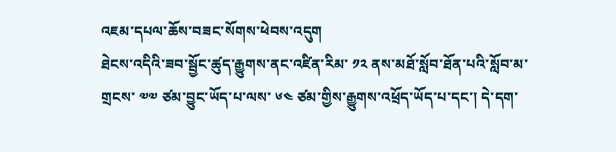འཇམ་དཔལ་ཆོས་བཟང་སོགས་ཕེབས་འདུག
ཐེངས་འདིའི་ཟབ་སྦྱོང་ཚུད་རྒྱུགས་ནང་འཛིན་རིམ་ ༡༢ ནས་མཐོ་སློབ་ཐོན་པའི་སློབ་མ་གྲངས་ ༧༧ ཙམ་བྱུང་ཡོད་པ་ལས་ ༦༤ ཙམ་གྱིས་རྒྱུགས་འཕྲོད་ཡོད་པ་དང་། དེ་དག་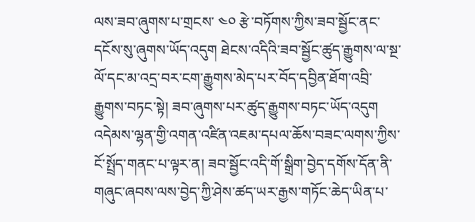ལས་ཟབ་ཞུགས་པ་གྲངས་ ༤༠ རྩེ་བཏོགས་ཀྱིས་ཟབ་སྦྱོང་ནང་དངོས་སུ་ཞུགས་ཡོད་འདུག ཐེངས་འདིའི་ཟབ་སྦྱོང་ཚུད་རྒྱུགས་ལ་སྔ་ལོ་དང་མ་འདྲ་བར་ངག་རྒྱུགས་མེད་པར་བོད་དབྱིན་ཐོག་འབྲི་རྒྱུགས་བཏང་སྟེ། ཟབ་ཞུགས་པར་ཚུད་རྒྱུགས་བཏང་ཡོད་འདུག
འདེམས་ལྷན་གྱི་འགན་འཛིན་འཇམ་དཔལ་ཆོས་བཟང་ལགས་ཀྱིས་ངོ་སྤྲོད་གནང་པ་ལྟར་ན། ཟབ་སྦྱོང་འདི་གོ་སྒྲིག་བྱེད་དགོས་དོན་ནི་གཞུང་ཞབས་ལས་བྱེད་ཀྱི་ཤེས་ཚད་ཡར་རྒྱས་གཏོང་ཆེད་ཡིན་པ་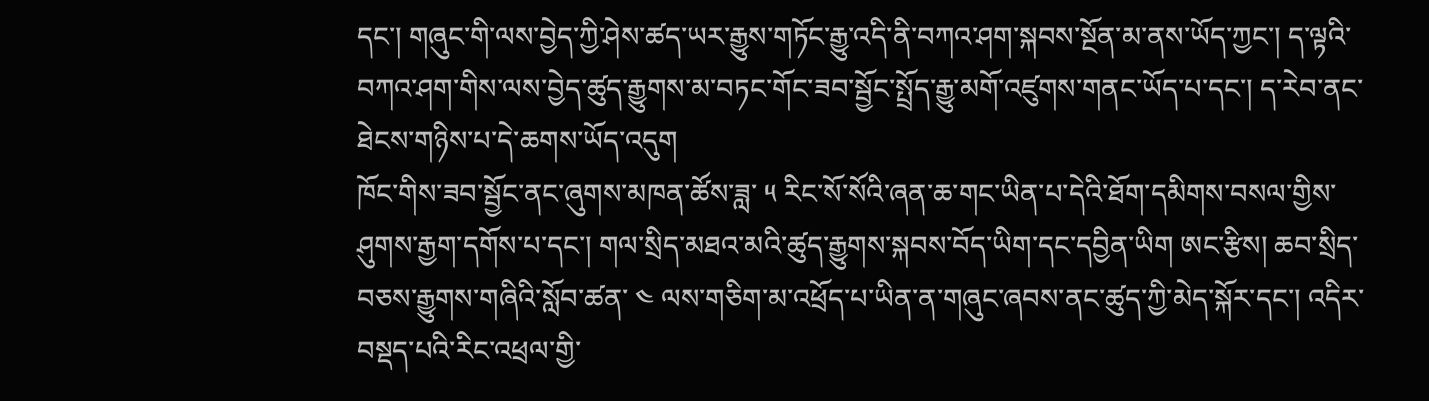དང་། གཞུང་གི་ལས་བྱེད་ཀྱི་ཤེས་ཚད་ཡར་རྒྱུས་གཏོང་རྒྱུ་འདི་ནི་བཀའ་ཤག་སྐབས་སྔོན་མ་ནས་ཡོད་ཀྱང་། ད་ལྟའི་བཀའ་ཤག་གིས་ལས་བྱེད་ཚུད་རྒྱུགས་མ་བཏང་གོང་ཟབ་སྦྱོང་སྤྲོད་རྒྱུ་མགོ་འཛུགས་གནང་ཡོད་པ་དང་། ད་རེབ་ནང་ཐེངས་གཉིས་པ་དེ་ཆགས་ཡོད་འདུག
ཁོང་གིས་ཟབ་སྦྱོང་ནང་ཞུགས་མཁན་ཚོས་ཟླ་ ༥ རིང་སོ་སོའི་ཞན་ཆ་གང་ཡིན་པ་དེའི་ཐོག་དམིགས་བསལ་གྱིས་ཤུགས་རྒྱག་དགོས་པ་དང་། གལ་སྲིད་མཐའ་མའི་ཚུད་རྒྱུགས་སྐབས་བོད་ཡིག་དང་དབྱིན་ཡིག ཨང་རྩིས། ཆབ་སྲིད་བཅས་རྒྱུགས་གཞིའི་སློབ་ཚན་ ༤ ལས་གཅིག་མ་འཕྲོད་པ་ཡིན་ན་གཞུང་ཞབས་ནང་ཚུད་ཀྱི་མེད་སྐོར་དང་། འདིར་བསྡད་པའི་རིང་འཕྲལ་གྱི་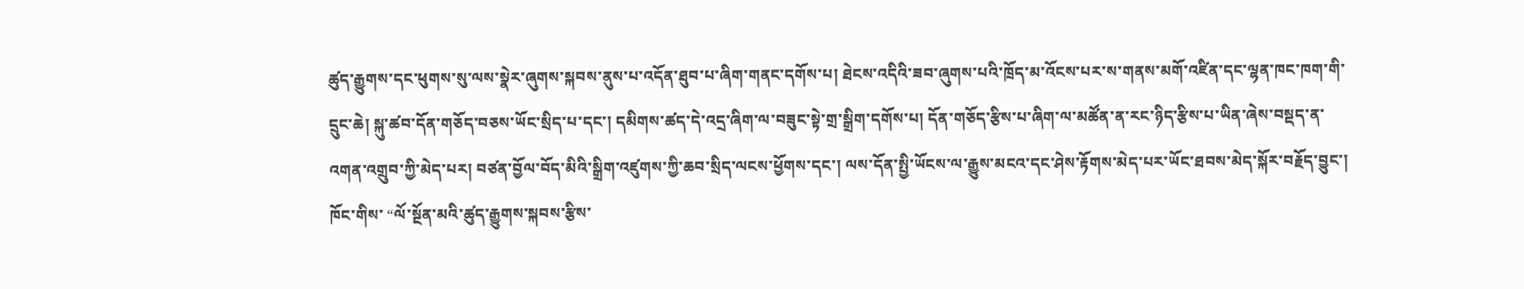ཚུད་རྒྱུགས་དང་ཕུགས་སུ་ལས་སྣེར་ཞུགས་སྐབས་ནུས་པ་འདོན་ཐུབ་པ་ཞིག་གནང་དགོས་པ། ཐེངས་འདིའི་ཟབ་ཞུགས་པའི་ཁྲོད་མ་འོངས་པར་ས་གནས་མགོ་འཛིན་དང་ལྷན་ཁང་ཁག་གི་དྲུང་ཆེ། སྐུ་ཚབ་དོན་གཅོད་བཅས་ཡོང་སྲིད་པ་དང་། དམིགས་ཚད་དེ་འདྲ་ཞིག་ལ་བཟུང་སྟེ་གྲ་སྒྲིག་དགོས་པ། དོན་གཅོད་རྩིས་པ་ཞིག་ལ་མཚོན་ན་རང་ཉིད་རྩིས་པ་ཡིན་ཞེས་བསྡད་ན་འགན་འགྲུབ་ཀྱི་མེད་པར། བཙན་བྱོལ་བོད་མིའི་སྒྲིག་འཛུགས་ཀྱི་ཆབ་སྲིད་ལངས་ཕྱོགས་དང་། ལས་དོན་སྤྱི་ཡོངས་ལ་རྒྱུས་མངའ་དང་ཤེས་རྟོགས་མེད་པར་ཡོང་ཐབས་མེད་སྐོར་བརྗོད་བྱུང་།
ཁོང་གིས་ “ལོ་སྔོན་མའི་ཚུད་རྒྱུགས་སྐབས་རྩིས་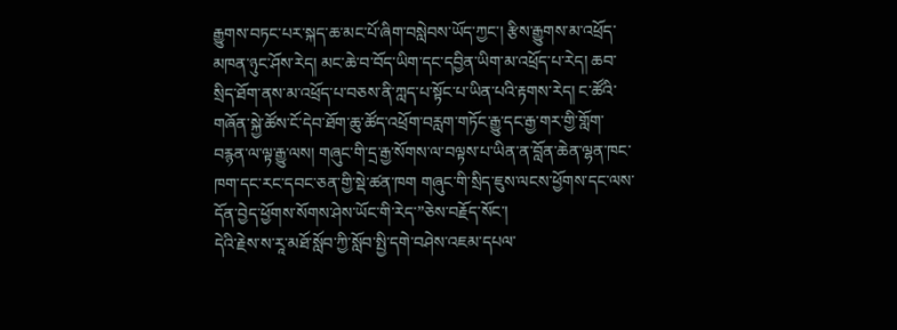རྒྱུགས་བཏང་པར་སྐད་ཆ་མང་པོ་ཞིག་བསླེབས་ཡོད་ཀྱང་། རྩིས་རྒྱུགས་མ་འཕྲོད་མཁན་ཉུང་ཤོས་རེད། མང་ཆེ་བ་བོད་ཡིག་དང་དབྱིན་ཡིག་མ་འཕྲོད་པ་རེད། ཆབ་སྲིད་ཐོག་ནས་མ་འཕྲོད་པ་བཅས་ནི་ཀླད་པ་སྟོང་པ་ཡིན་པའི་རྟགས་རེད། ང་ཚོའི་གཞོན་སྐྱེ་ཚོས་ངོ་དེབ་ཐོག་ཆུ་ཚོད་འཕྲོག་བརླག་གཏོང་རྒྱུ་དང་རྒྱ་གར་གྱི་གློག་བརྙན་ལ་ལྟ་རྒྱུ་ལས། གཞུང་གི་དྲ་རྒྱ་སོགས་ལ་བལྟས་པ་ཡིན་ན་བློན་ཆེན་ལྷན་ཁང་ཁག་དང་རང་དབང་ཅན་གྱི་སྡེ་ཚན་ཁག གཞུང་གི་སྲིད་ཇུས་ལངས་ཕྱོགས་དང་ལས་དོན་བྱེད་ཕྱོགས་སོགས་ཤེས་ཡོང་གི་རེད་”ཅེས་བརྗོད་སོང་།
དེའི་རྗེས་ས་རཱ་མཐོ་སློབ་ཀྱི་སློབ་སྤྱི་དགེ་བཤེས་འཇམ་དཔལ་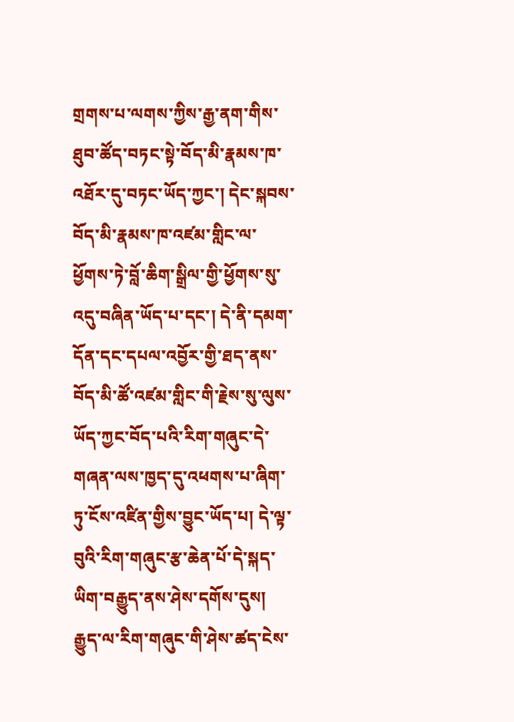གྲགས་པ་ལགས་ཀྱིས་རྒྱ་ནག་གིས་ཐུབ་ཚོད་བཏང་སྟེ་བོད་མི་རྣམས་ཁ་འཐོར་དུ་བཏང་ཡོད་ཀྱང་། དེང་སྐབས་བོད་མི་རྣམས་ཁ་འཛམ་གླིང་ལ་ཕྱོགས་ཏེ་བློ་ཆིག་སྒྲིལ་གྱི་ཕྱོགས་སུ་འདུ་བཞིན་ཡོད་པ་དང་། དེ་ནི་དམག་དོན་དང་དཔལ་འབྱོར་གྱི་ཐད་ནས་བོད་མི་ཚོ་འཛམ་གླིང་གི་རྗེས་སུ་ལུས་ཡོད་ཀྱང་བོད་པའི་རིག་གཞུང་དེ་གཞན་ལས་ཁྱད་དུ་འཕགས་པ་ཞིག་ཏུ་ངོས་འཛིན་གྱིས་བྱུང་ཡོད་པ། དེ་ལྟ་བུའི་རིག་གཞུང་རྩ་ཆེན་པོ་དེ་སྐད་ཡིག་བརྒྱུད་ནས་ཤེས་དགོས་དུས། རྒྱུད་ལ་རིག་གཞུང་གི་ཤེས་ཚད་ངེས་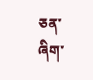ཅན་ཞིག་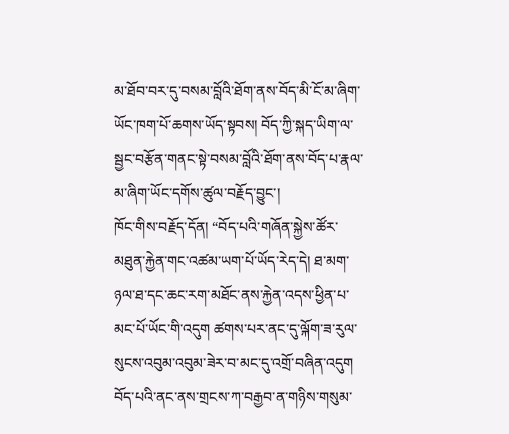མ་ཐོབ་བར་དུ་བསམ་བློའི་ཐོག་ནས་བོད་མི་ངོ་མ་ཞིག་ཡོང་ཁག་པོ་ཆགས་ཡོད་སྟབས། བོད་ཀྱི་སྐད་ཡིག་ལ་སྦྱང་བརྩོན་གནང་སྟེ་བསམ་བློའི་ཐོག་ནས་བོད་པ་རྣལ་མ་ཞིག་ཡོང་དགོས་ཚུལ་བརྗོད་བྱུང་།
ཁོང་གིས་བརྗོད་དོན། “བོད་པའི་གཞོན་སྐྱེས་ཚོར་མཐུན་རྐྱེན་གང་འཚམ་ཡག་པོ་ཡོད་རེད་དེ། ཐ་མག་ཉལ་ཐ་དང་ཆང་རག་མཐོང་ནས་རྐྱེན་འདས་ཕྱིན་པ་མང་པོ་ཡོང་གི་འདུག ཚགས་པར་ནང་དུ་ལྐོག་ཟ་རུལ་སུངས་འབུམ་འབུམ་ཟེར་བ་མང་དུ་འགྲོ་བཞིན་འདུག བོད་པའི་ནང་ནས་གྲངས་ཀ་བརྒྱབ་ན་གཉིས་གསུམ་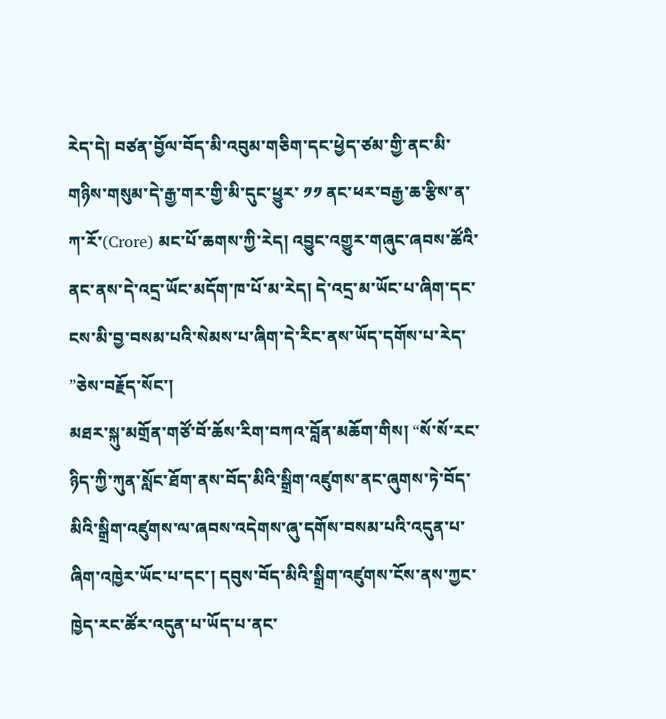རེད་དེ། བཙན་བྱོལ་བོད་མི་འབུམ་གཅིག་དང་ཕྱེད་ཙམ་གྱི་ནང་མི་གཉིས་གསུམ་དེ་རྒྱ་གར་གྱི་མི་དུང་ཕྱུར་ ༡༡ ནང་ཕར་བརྒྱ་ཆ་རྩིས་ན་ཀ་རོ་(Crore) མང་པོ་ཆགས་ཀྱི་རེད། འབྱུང་འགྱུར་གཞུང་ཞབས་ཚོའི་ནང་ནས་དེ་འདྲ་ཡོང་མདོག་ཁ་པོ་མ་རེད། དེ་འདྲ་མ་ཡོང་པ་ཞིག་དང་ངས་མི་བྱ་བསམ་པའི་སེམས་པ་ཞིག་དེ་རིང་ནས་ཡོད་དགོས་པ་རེད་ ”ཅེས་བརྗོད་སོང་།
མཐར་སྐུ་མགྲོན་གཙོ་བོ་ཆོས་རིག་བཀའ་བློན་མཆོག་གིས། “སོ་སོ་རང་ཉིད་ཀྱི་ཀུན་སློང་ཐོག་ནས་བོད་མིའི་སྒྲིག་འཛུགས་ནང་ཞུགས་ཏེ་བོད་མིའི་སྒྲིག་འཛུགས་ལ་ཞབས་འདེགས་ཞུ་དགོས་བསམ་པའི་འདུན་པ་ཞིག་འཁྱེར་ཡོང་པ་དང་། དབུས་བོད་མིའི་སྒྲིག་འཛུགས་ངོས་ནས་ཀྱང་ཁྱེད་རང་ཚོར་འདུན་པ་ཡོད་པ་ནང་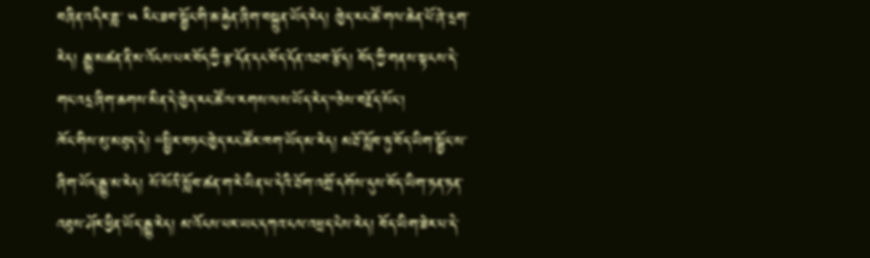བཞིན་འདིར་ཟླ་ ༥ རིང་ཟབ་སྦྱོང་གི་ཆ་རྐྱེན་ཞིག་བསྐྲུན་ཡོད་རེད། ཁྱེད་རང་ཚོ་གལ་ཆེན་པོ་ཞེ་དྲག་རེད། རྒྱུ་མཚན་ནི་མ་འོངས་པར་བོད་ཀྱི་རྩ་དོན་དང་བོད་དོན་འཐབ་རྩོད། བོད་ཀྱི་གནས་སྟངས་དེ་གང་འདྲ་ཞིག་ཆགས་མིན་དེ་ཁྱེད་རང་ཚོ་ལ་རགས་ལས་ཡོད་རེད་”ཅེས་བརྗོད་སོང་།
ཁོང་གིས་མུ་མཐུད་དེ། “སྤྱིར་བཏང་ཁྱེད་རང་ཚོར་ཁག་ཡོད་མ་རེད། མཐོ་སློབ་ཏུ་བོད་ཡིག་སྦྱོང་ས་ཞིག་ཡོད་རྒྱུ་མ་རེད། སོ་སོའི་སློབ་ཚན་ག་རེ་ཡིན་པ་དེའི་ཐོག་འགྲོ་དགོས་དུས་བོད་ཡིག་ཏན་ཏན་འཐུས་ཤོར་ཕྱིན་ཡོད་རྒྱུ་རེད། མ་འོངས་པར་ཡང་དཀའ་ངལ་འཕྲད་ངེས་རེད། བོད་ཡིག་ཟེར་པ་དེ་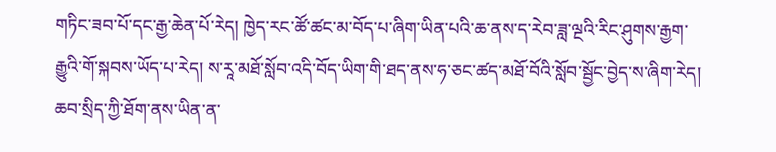གཏིང་ཟབ་པོ་དང་རྒྱ་ཆེན་པོ་རེད། ཁྱེད་རང་ཚོ་ཚང་མ་བོད་པ་ཞིག་ཡིན་པའི་ཆ་ནས་ད་རེབ་ཟླ་ལྔའི་རིང་ཤུགས་རྒྱག་རྒྱུའི་གོ་སྐབས་ཡོད་པ་རེད། ས་རཱ་མཐོ་སློབ་འདི་བོད་ཡིག་གི་ཐད་ནས་ཧ་ཅང་ཚད་མཐོ་བོའི་སློབ་སྦྱོང་བྱེད་ས་ཞིག་རེད། ཆབ་སྲིད་ཀྱི་ཐོག་ནས་ཡིན་ན་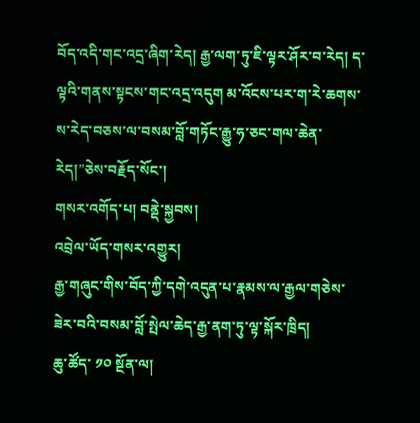བོད་འདི་གང་འདྲ་ཞིག་རེད། རྒྱ་ལག་ཏུ་ཇི་ལྟར་ཤོར་བ་རེད། ད་ལྟའི་གནས་སྟངས་གང་འདྲ་འདུག མ་འོངས་པར་ག་རེ་ཆགས་ས་རེད་བཅས་ལ་བསམ་བློ་གཏོང་རྒྱུ་ཧ་ཅང་གལ་ཆེན་རེད།”ཅེས་བརྗོད་སོང་།
གསར་འགོད་པ། བནྡེ་སྐྱབས།
འབྲེལ་ཡོད་གསར་འགྱུར།
རྒྱ་གཞུང་གིས་བོད་ཀྱི་དགེ་འདུན་པ་རྣམས་ལ་རྒྱལ་གཅེས་ཟེར་བའི་བསམ་བློ་སྤེལ་ཆེད་རྒྱ་ནག་ཏུ་ལྟ་སྐོར་ཁྲིད།
ཆུ་ཚོད་ ༡༠ སྔོན་ལ།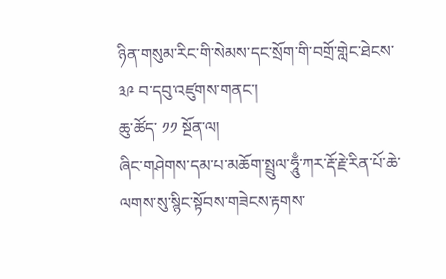ཉིན་གསུམ་རིང་གི་སེམས་དང་སྲོག་གི་བགྲོ་གླེང་ཐེངས་ ༣༩ བ་དབུ་འཛུགས་གནང་།
ཆུ་ཚོད་ ༡༡ སྔོན་ལ།
ཞིང་གཤེགས་དམ་པ་མཆོག་སྤྲུལ་ཧཱུྃ་ཀར་རྡོ་རྗེ་རིན་པོ་ཆེ་ལགས་སུ་སྙིང་སྟོབས་གཟེངས་རྟགས་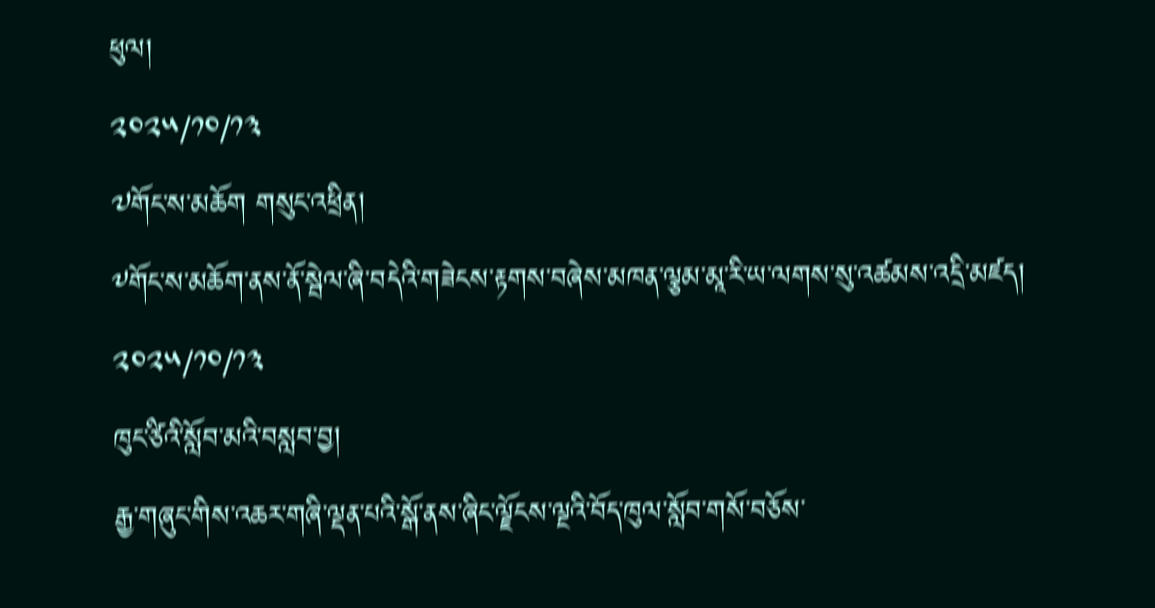ཕུལ།
༢༠༢༥/༡༠/༡༣
༧གོང་ས་མཆོག གསུང་འཕྲིན།
༸གོང་ས་མཆོག་ནས་ནོ་སྦེལ་ཞི་བདེའི་གཟེངས་རྟགས་བཞེས་མཁན་ལྕམ་མཱ་རི་ཡ་ལགས་སུ་འཚམས་འདྲི་མཛད།
༢༠༢༥/༡༠/༡༣
ཁུང་ཙིའི་སློབ་མའི་བསླབ་བྱ།
རྒྱ་གཞུང་གིས་འཆར་གཞི་ལྡན་པའི་སྒོ་ནས་ཞིང་ལྗོངས་ལྔའི་བོད་ཁུལ་སློབ་གསོ་བཅོས་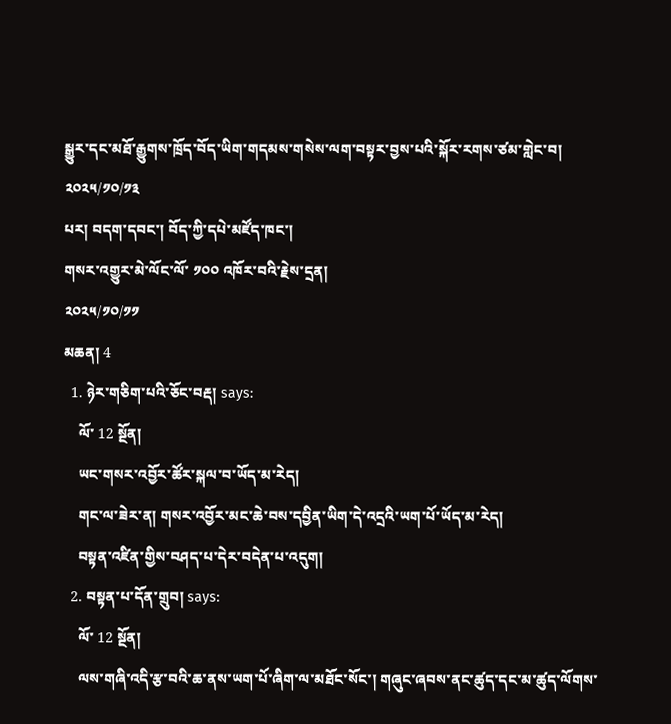སྒྱུར་དང་མཐོ་རྒྱུགས་ཁྲོད་བོད་ཡིག་གདམས་གསེས་ལག་བསྟར་བྱས་པའི་སྐོར་རགས་ཙམ་གླེང་བ།
༢༠༢༥/༡༠/༡༣
པར། བདག་དབང་། བོད་ཀྱི་དཔེ་མཛོད་ཁང་།
གསར་འགྱུར་མེ་ལོང་ལོ་ ༡༠༠ འཁོར་བའི་རྗེས་དྲན།
༢༠༢༥/༡༠/༡༡
མཆན། 4
  1. ཉེར་གཅིག་པའི་ཅོང་བརྡ། says:
    ལོ་ 12 སྔོན།
    ཡང་གསར་འབྱོར་ཚོར་སྐལ་བ་ཡོད་མ་རེད།
    གང་ལ་ཟེར་ན། གསར་འབྱོར་མང་ཆེ་བས་དབྱིན་ཡིག་དེ་འདྲའི་ཡག་པོ་ཡོད་མ་རེད།
    བསྟན་འཛིན་གྱིས་བཤད་པ་དེར་བདེན་པ་འདུག།
  2. བསྟན་པ་དོན་གྲུབ། says:
    ལོ་ 12 སྔོན།
    ལས་གཞི་འདི་རྩ་བའི་ཆ་ནས་ཡག་པོ་ཞིག་ལ་མཐོང་སོང་། གཞུང་ཞབས་ནང་ཚུད་དང་མ་ཚུད་ལོགས་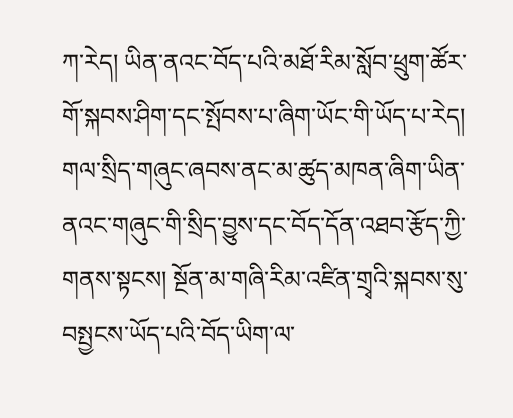ཀ་རེད། ཡིན་ནའང་བོད་པའི་མཐོ་རིམ་སློབ་ཕྲུག་ཚོར་གོ་སྐབས་ཤིག་དང་སྤོབས་པ་ཞིག་ཡོང་གི་ཡོད་པ་རེད། གལ་སྲིད་གཞུང་ཞབས་ནང་མ་ཚུད་མཁན་ཞིག་ཡིན་ནའང་གཞུང་གི་སྲིད་བྱུས་དང་བོད་དོན་འཐབ་རྩོད་ཀྱི་གནས་སྟངས། སྔོན་མ་གཞི་རིམ་འཛིན་གྲྭའི་སྐབས་སུ་བསྤྱངས་ཡོད་པའི་བོད་ཡིག་ལ་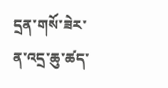དྲན་གསོ་ཟེར་ན་འདྲ་ཆུ་ཚད་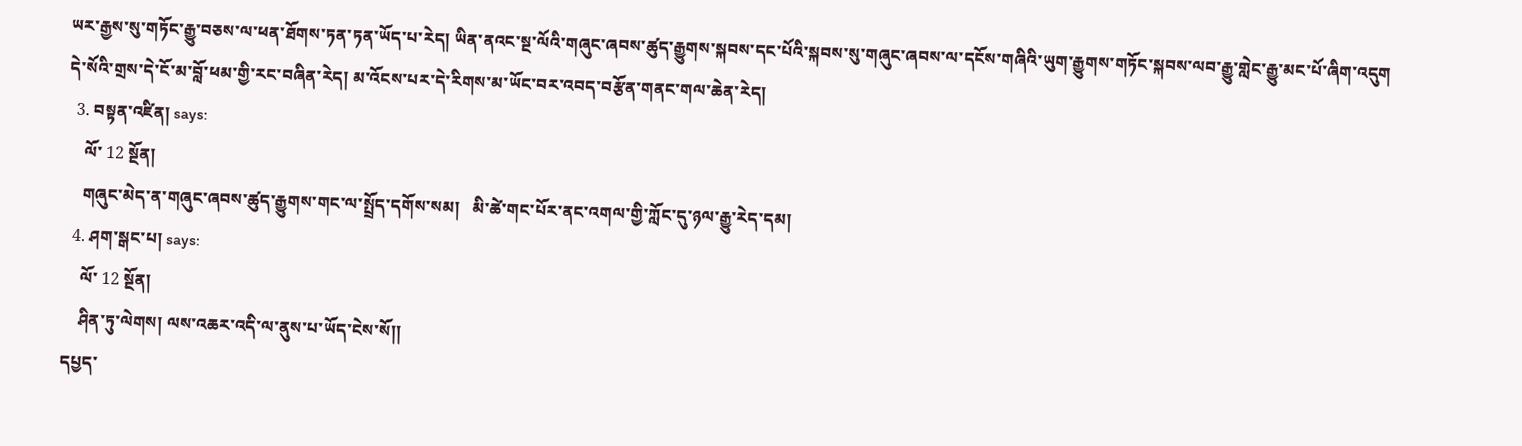ཡར་རྒྱས་སུ་གཏོང་རྒྱུ་བཅས་ལ་ཕན་ཐོགས་ཏན་ཏན་ཡོད་པ་རེད། ཡིན་ནའང་སྔ་ལོའི་གཞུང་ཞབས་ཚུད་རྒྱུགས་སྐབས་དང་པོའི་སྐབས་སུ་གཞུང་ཞབས་ལ་དངོས་གཞིའི་ཡུག་རྒྱུགས་གཏོང་སྐབས་ལབ་རྒྱུ་གླེང་རྒྱུ་མང་པོ་ཞིག་འདུག དེ་སོའི་གྲས་དེ་ངོ་མ་བློ་ཕམ་གྱི་རང་བཞིན་རེད། མ་འོངས་པར་དེ་རིགས་མ་ཡོང་བར་འབད་བརྩོན་གནང་གལ་ཆེན་རེད།
  3. བསྟན་འཛིན། says:
    ལོ་ 12 སྔོན།
    གཞུང་མེད་ན་གཞུང་ཞབས་ཚུད་རྒྱུགས་གང་ལ་སྤྲོད་དགོས་སམ།   མི་ཚེ་གང་པོར་ནང་འགལ་གྱི་ཀློང་དུ་ཉལ་རྒྱུ་རེད་དམ།
  4. ཤག་སྒང་པ། says:
    ལོ་ 12 སྔོན།
    ཤིན་ཏུ་ལེགས། ལས་འཆར་འདི་ལ་ནུས་པ་ཡོད་ངེས་སོ།།
དཔྱད་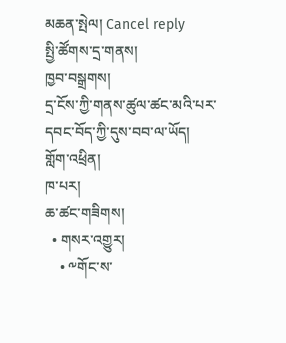མཆན་སྤེལ། Cancel reply
སྤྱི་ཚོགས་དྲ་གནས།
ཁྱབ་བསྒྲགས།
དྲ་ངོས་ཀྱི་གནས་ཚུལ་ཚང་མའི་པར་དབང་བོད་ཀྱི་དུས་བབ་ལ་ཡོད།
གློག་འཕྲིན།
ཁ་པར།
ཆ་ཚང་གཟིགས།
  • གསར་འགྱུར།
    • ༸གོང་ས་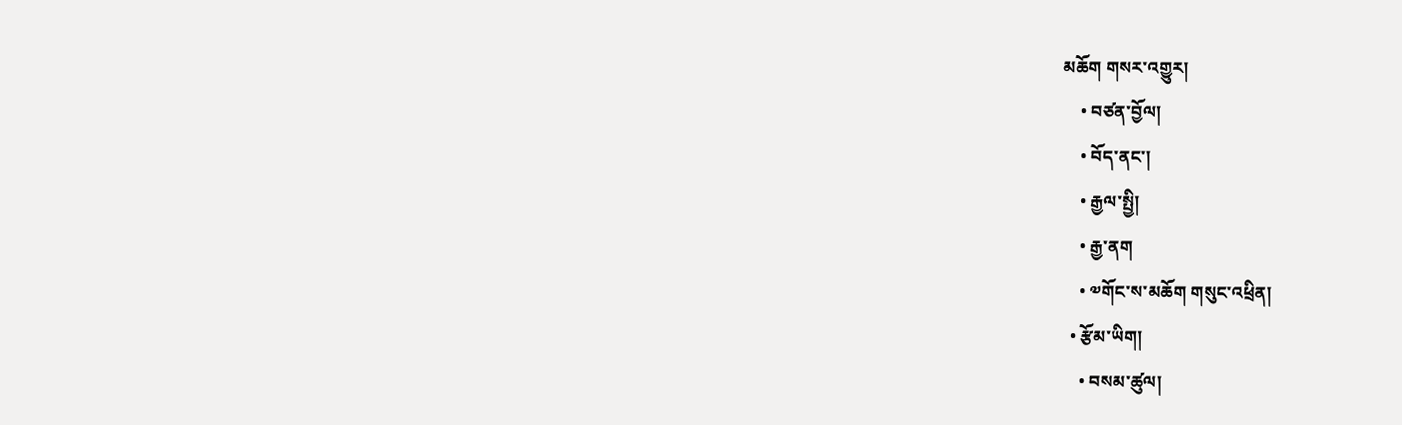མཆོག གསར་འགྱུར།
    • བཙན་བྱོལ།
    • བོད་ནང་།
    • རྒྱལ་སྤྱི།
    • རྒྱ་ནག
    • ༧གོང་ས་མཆོག གསུང་འཕྲིན།
  • རྩོམ་ཡིག།
    • བསམ་ཚུལ།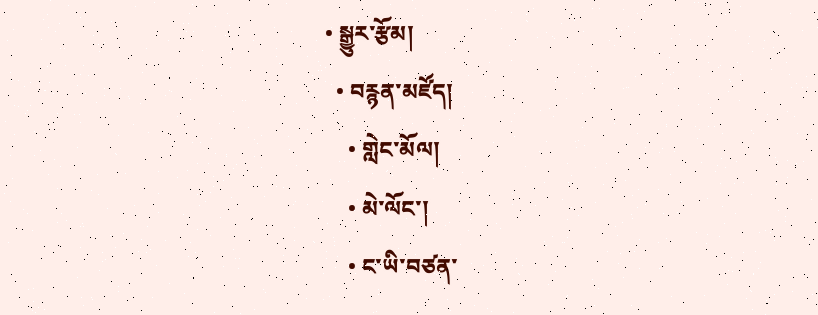• སྒྱུར་རྩོམ།
  • བརྙན་མཛོད།
    • གླེང་མོལ།
    • མེ་ལོང་།
    • ང་ཡི་བཙན་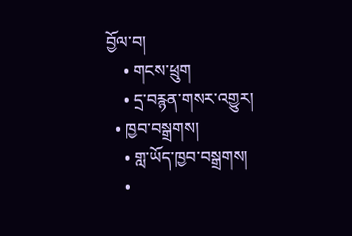བྱོལ་བ།
    • གངས་ཕྲུག
    • དྲ་བརྙན་གསར་འགྱུར།
  • ཁྱབ་བསྒྲགས།
    • གླ་ཡོད་ཁྱབ་བསྒྲགས།
    •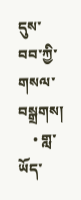དུས་བབ་ཀྱི་གསལ་བསྒྲགས།
    • གླ་ཡོད་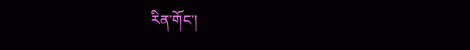རིན་གོང་།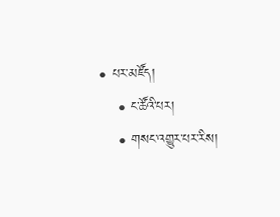• པར་མཛོད།
    • ང་ཚོའི་པར།
    • གསང་འགྱུར་པར་རིས།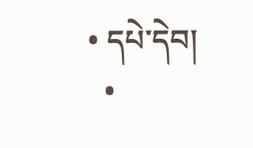• དཔེ་དེབ།
  •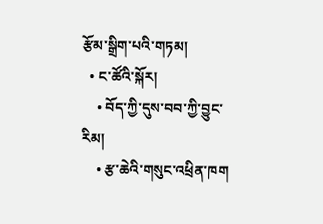རྩོམ་སྒྲིག་པའི་གཏམ།
  • ང་ཚོའི་སྐོར།
    • བོད་ཀྱི་དུས་བབ་ཀྱི་བྱུང་རིམ།
    • རྩ་ཆེའི་གསུང་འཕྲིན་ཁག